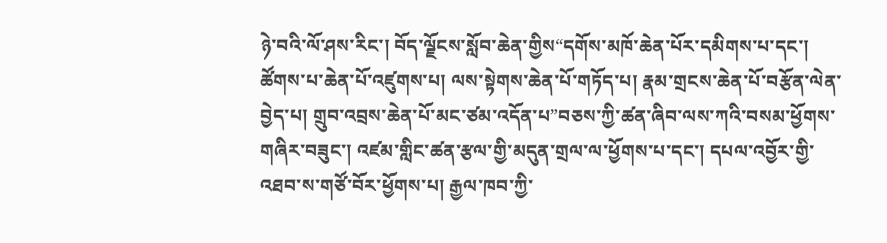ཉེ་བའི་ལོ་ཤས་རིང་། བོད་ལྗོངས་སློབ་ཆེན་གྱིས“དགོས་མཁོ་ཆེན་པོར་དམིགས་པ་དང་། ཚོགས་པ་ཆེན་པོ་འཛུགས་པ། ལས་སྟེགས་ཆེན་པོ་གཏོད་པ། རྣམ་གྲངས་ཆེན་པོ་བརྩོན་ལེན་བྱེད་པ། གྲུབ་འབྲས་ཆེན་པོ་མང་ཙམ་འདོན་པ”བཅས་ཀྱི་ཚན་ཞིབ་ལས་ཀའི་བསམ་ཕྱོགས་གཞིར་བཟུང་། འཛམ་གླིང་ཚན་རྩལ་གྱི་མདུན་གྲལ་ལ་ཕྱོགས་པ་དང་། དཔལ་འབྱོར་གྱི་འཐབ་ས་གཙོ་བོར་ཕྱོགས་པ། རྒྱལ་ཁབ་ཀྱི་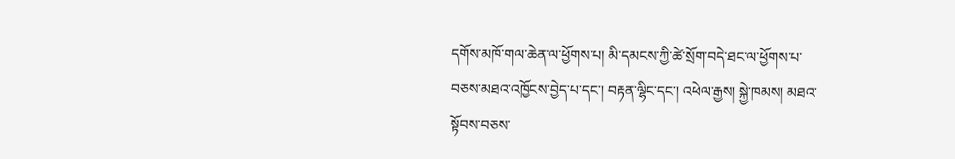དགོས་མཁོ་གལ་ཆེན་ལ་ཕྱོགས་པ། མི་དམངས་ཀྱི་ཚེ་སྲོག་བདེ་ཐང་ལ་ཕྱོགས་པ་བཅས་མཐའ་འཁྱོངས་བྱེད་པ་དང་། བརྟན་ལྷིང་དང་། འཕེལ་རྒྱས། སྐྱེ་ཁམས། མཐའ་སྟོབས་བཅས་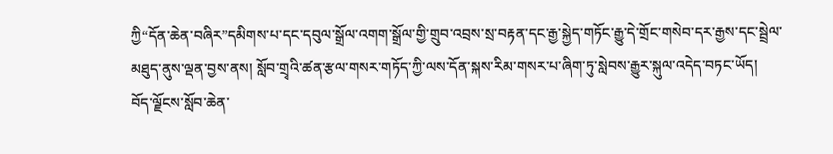ཀྱི“དོན་ཆེན་བཞིར”དམིགས་པ་དང་དབུལ་སྒྲོལ་འགག་སྒྲོལ་གྱི་གྲུབ་འབྲས་སྲ་བརྟན་དང་རྒྱ་སྐྱེད་གཏོང་རྒྱུ་དེ་གྲོང་གསེབ་དར་རྒྱས་དང་སྦྲེལ་མཐུད་ནུས་ལྡན་བྱས་ནས། སློབ་གྲྭའི་ཚན་རྩལ་གསར་གཏོད་ཀྱི་ལས་དོན་སྐས་རིམ་གསར་པ་ཞིག་ཏུ་སླེབས་རྒྱུར་སྐུལ་འདེད་བཏང་ཡོད།
བོད་ལྗོངས་སློབ་ཆེན་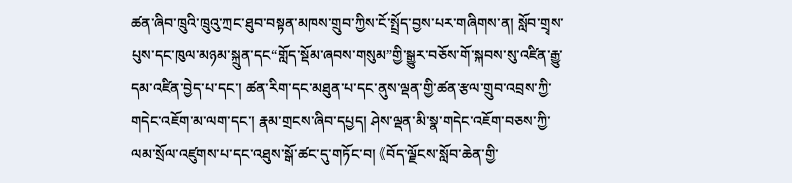ཚན་ཞིབ་ཁྲུའི་ཁྲུའུ་ཀྲང་ཐུབ་བསྟན་མཁས་གྲུབ་ཀྱིས་ངོ་སྤྲོད་བྱས་པར་གཞིགས་ན། སློབ་གྲྭས་པུས་དང་ཁུལ་མཉམ་སྐྲུན་དང“གློད་སྡོམ་ཞབས་གསུམ”གྱི་སྒྱུར་བཅོས་གོ་སྐབས་སུ་འཛིན་རྒྱུ་དམ་འཛིན་བྱེད་པ་དང་། ཚན་རིག་དང་མཐུན་པ་དང་ནུས་ལྡན་གྱི་ཚན་རྩལ་གྲུབ་འབྲས་ཀྱི་གདེང་འཇོག་མ་ལག་དང་། རྣམ་གྲངས་ཞིབ་དཔྱད། ཤེས་ལྡན་མི་སྣ་གདེང་འཇོག་བཅས་ཀྱི་ལམ་སྲོལ་འཛུགས་པ་དང་འཐུས་སྒོ་ཚང་དུ་གཏོང་བ། 《བོད་ལྗོངས་སློབ་ཆེན་གྱི་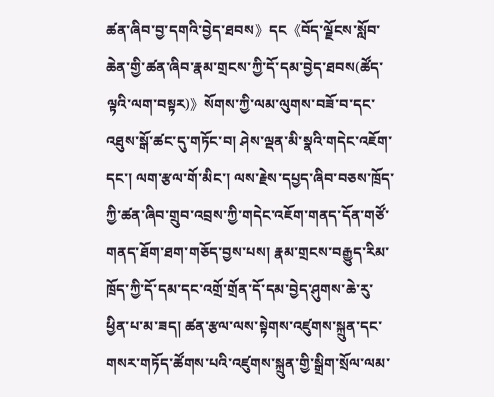ཚན་ཞིབ་བྱ་དགའི་བྱེད་ཐབས》དང《བོད་ལྗོངས་སློབ་ཆེན་གྱི་ཚན་ཞིབ་རྣམ་གྲངས་ཀྱི་དོ་དམ་བྱེད་ཐབས(ཚོད་ལྟའི་ལག་བསྟར)》སོགས་ཀྱི་ལམ་ལུགས་བཟོ་བ་དང་འཐུས་སྒོ་ཚང་དུ་གཏོང་བ། ཤེས་ལྡན་མི་སྣའི་གདེང་འཇོག་དང་། ལག་རྩལ་གོ་མིང་། ལས་རྗེས་དཔྱད་ཞིབ་བཅས་ཁྲོད་ཀྱི་ཚན་ཞིབ་གྲུབ་འབྲས་ཀྱི་གདེང་འཇོག་གནད་དོན་གཙོ་གནད་ཐོག་ཐག་གཅོད་བྱས་པས། རྣམ་གྲངས་བརྒྱུད་རིམ་ཁྲོད་ཀྱི་དོ་དམ་དང་འགྲོ་གྲོན་དོ་དམ་བྱེད་ཤུགས་ཆེ་རུ་ཕྱིན་པ་མ་ཟད། ཚན་རྩལ་ལས་སྟེགས་འཛུགས་སྐྲུན་དང་གསར་གཏོད་ཚོགས་པའི་འཛུགས་སྐྲུན་གྱི་སྒྲིག་སྲོལ་ལམ་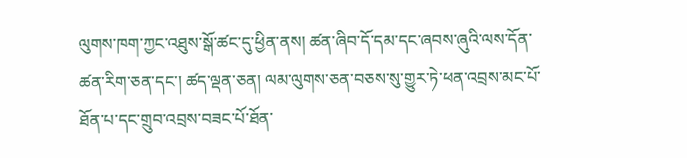ལུགས་ཁག་ཀྱང་འཐུས་སྒོ་ཚང་དུ་ཕྱིན་ནས། ཚན་ཞིབ་དོ་དམ་དང་ཞབས་ཞུའི་ལས་དོན་ཚན་རིག་ཅན་དང་། ཚད་ལྡན་ཅན། ལམ་ལུགས་ཅན་བཅས་སུ་གྱུར་ཏེ་ཕན་འབྲས་མང་པོ་ཐོན་པ་དང་གྲུབ་འབྲས་བཟང་པོ་ཐོན་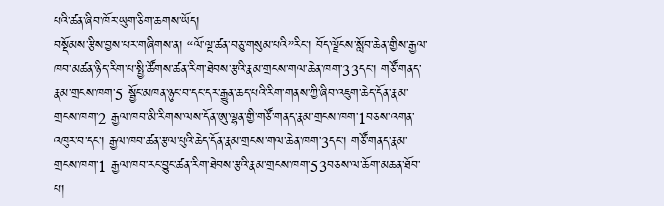པའི་ཚན་ཞིབ་ཁོར་ཡུག་ཅིག་ཆགས་ཡོད།
བསྡོམས་རྩིས་བྱས་པར་གཞིགས་ན། “ལོ་ལྔ་ཚན་བཅུ་གསུམ་པའི”རིང་། བོད་ལྗོངས་སློབ་ཆེན་གྱིས་རྒྱལ་ཁབ་མཚན་ཉིད་རིག་པ་སྤྱི་ཚོགས་ཚན་རིག་ཐེབས་རྩའི་རྣམ་གྲངས་གལ་ཆེན་ཁག་33དང་། གཙོ་གནད་རྣམ་གྲངས་ཁག་5 སྦྱོང་མཁན་ཉུང་བ་དང་དར་རྒྱུན་ཆད་པའི་རིག་གནས་ཀྱི་ཞིབ་འཇུག་ཆེད་དོན་རྣམ་གྲངས་ཁག་2 རྒྱལ་ཁབ་མི་རིགས་ལས་དོན་ཨུ་ལྷན་གྱི་གཙོ་གནད་རྣམ་གྲངས་ཁག་1བཅས་འགན་འཁུར་བ་དང་། རྒྱལ་ཁབ་ཚན་རྩལ་པུའི་ཆེད་དོན་རྣམ་གྲངས་གལ་ཆེན་ཁག་3དང་། གཙོ་གནད་རྣམ་གྲངས་ཁག་1 རྒྱལ་ཁབ་རང་བྱུང་ཚན་རིག་ཐེབས་རྩའི་རྣམ་གྲངས་ཁག་53བཅས་ལ་ཆོག་མཆན་ཐོབ་པ།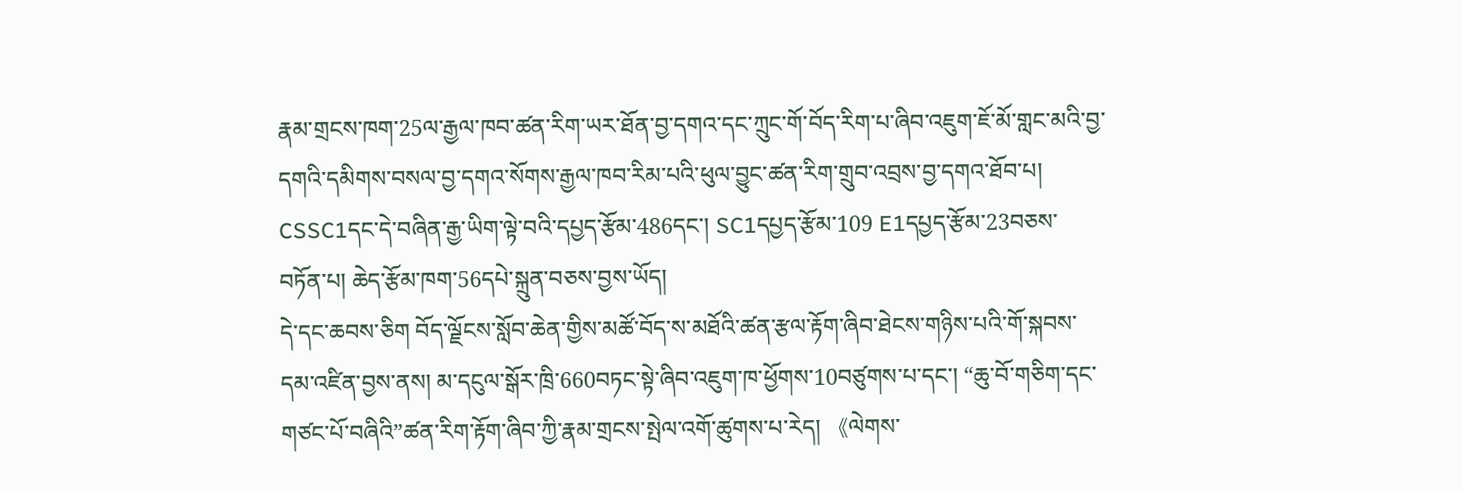རྣམ་གྲངས་ཁག་25ལ་རྒྱལ་ཁབ་ཚན་རིག་ཡར་ཐོན་བྱ་དགའ་དང་ཀྲུང་གོ་བོད་རིག་པ་ཞིབ་འཇུག་ཇོ་མོ་གླང་མའི་བྱ་དགའི་དམིགས་བསལ་བྱ་དགའ་སོགས་རྒྱལ་ཁབ་རིམ་པའི་ཕུལ་བྱུང་ཚན་རིག་གྲུབ་འབྲས་བྱ་དགའ་ཐོབ་པ། CSSC1དང་དེ་བཞིན་རྒྱ་ཡིག་ལྟེ་བའི་དཔྱད་རྩོམ་486དང་། SC1དཔྱད་རྩོམ་109 E1དཔྱད་རྩོམ་23བཅས་བཏོན་པ། ཆེད་རྩོམ་ཁག་56དཔེ་སྐྲུན་བཅས་བྱས་ཡོད།
དེ་དང་ཆབས་ཅིག བོད་ལྗོངས་སློབ་ཆེན་གྱིས་མཚོ་བོད་ས་མཐོའི་ཚན་རྩལ་རྟོག་ཞིབ་ཐེངས་གཉིས་པའི་གོ་སྐབས་དམ་འཛིན་བྱས་ནས། མ་དངུལ་སྒོར་ཁྲི་660བཏང་སྟེ་ཞིབ་འཇུག་ཁ་ཕྱོགས་10བཙུགས་པ་དང་། “ཆུ་བོ་གཅིག་དང་གཙང་པོ་བཞིའི”ཚན་རིག་རྟོག་ཞིབ་ཀྱི་རྣམ་གྲངས་སྤེལ་འགོ་ཚུགས་པ་རེད། 《ལེགས་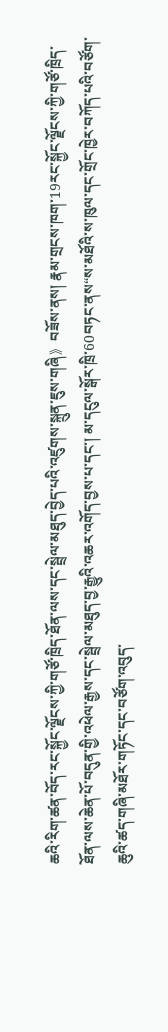ཆའི་རིག་ཚན་བོད་རང་སྐྱོང་ལྗོངས་ཀྱི་གཙོ་ཁྲིད་ཐོན་ལས་དང་སྦྲེལ་མཐུད་བྱེད་པའི་འཛུགས་སྐྲུན་ཇུས་གཞི》བཟོས་ནས། རྣམ་གྲངས་ཁག་19རང་སྐྱོང་ལྗོངས་ཀྱི་གཙོ་ཁྲིད་ཐོན་ལས་ཆེན་པོ་བདུན་གྱི་འཕེལ་རྒྱས་དང་སྦྲེལ་མཐུད་བྱ་རྒྱུའི་འཆར་འགོད་བྱས་པ་དང་། མ་དངུལ་སྒོར་ཁྲི་60བཏང་ནས“ས་མཐོའི་ས་ཁུལ་དང་གྲོང་ཁྱེར་བཀོད་པའི་བཙོག་ཆུའི་ཚད་གཞི་མཐོར་གཏོང་དང་བཙོག་འབུད་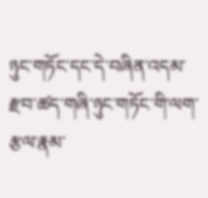ཉུང་གཏོང་དང་དེ་བཞིན་འདམ་རྫབ་ཚད་གཞི་ཉུང་གཏོང་གི་ལག་རྩལ་རྣམ་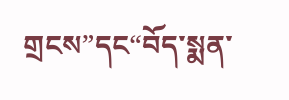གྲངས”དང“བོད་སྨན་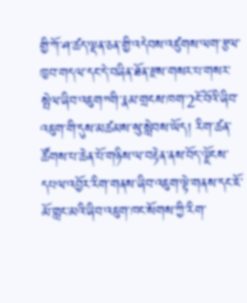གྱི་ཀོ་ཤ་ཚད་ལྡན་ཅན་གྱི་འདེབས་འཛུགས་ལག་རྩལ་ཁྱབ་གདལ་དང་དེ་བཞིན་ཐོན་རྫས་གསར་པ་གསར་སྤེལ་ཞིབ་འཇུག”གི་རྣམ་གྲངས་ཁག་2ངོ་བོའི་ཞིབ་འཇུག་གི་དུས་མཚམས་སུ་སླེབས་ཡོད། རིག་ཚན་ཚོགས་པ་ཆེན་པོ་གཉིས་ལ་བརྟེན་ནས་བོད་ལྗོངས་དཔལ་འབྱོར་རིག་གནས་ཞིབ་འཇུག་ལྟེ་གནས་དང་ཇོ་མོ་གླང་མའི་ཞིབ་འཇུག་ཁང་སོགས་ཀྱི་རིག་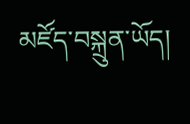མཛོད་བསྐྲུན་ཡོད།